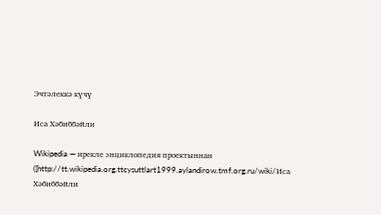Эчтәлеккә күчү

Иса Хәбиббәйли

Wikipedia — ирекле энциклопедия проектыннан ([http://tt.wikipedia.org.ttcysuttlart1999.aylandirow.tmf.org.ru/wiki/Иса Хәбиббәйли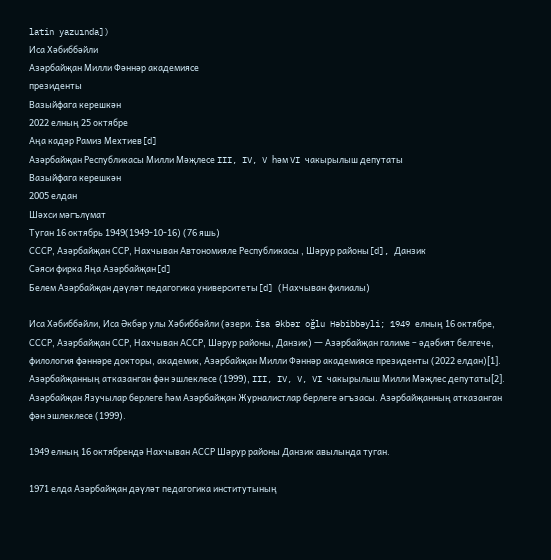latin yazuında])
Иса Хәбиббәйли
Азәрбайҗан Милли Фәннәр академиясе
президенты
Вазыйфага керешкән
2022 елның 25 октябре
Аңа кадәр Рамиз Мехтиев[d]
Азәрбайҗан Республикасы Милли Мәҗлесе III, IV, V һәм VI чакырылыш депутаты
Вазыйфага керешкән
2005 елдан
Шәхси мәгълүмат
Туган 16 октябрь 1949(1949-10-16) (76 яшь)
СССР, Азәрбайҗан ССР, Нахчыван Автономияле Республикасы , Шәрур районы[d], Данзик
Сәяси фирка Яңа Азәрбайҗан[d]
Белем Азәрбайҗан дәүләт педагогика университеты[d] (Нахчыван филиалы)

Иса Хәбиббәйли, Иса Әкбәр улы Хәбиббәйли (әзери. İsa Əkbər oğlu Həbibbəyli; 1949 елның 16 октябре, СССР, Азәрбайҗан ССР, Нахчыван АССР, Шәрур районы, Данзик) ― Азәрбайҗан галиме – әдәбият белгече, филология фәннәре докторы, академик, Азәрбайҗан Милли Фәннәр академиясе президенты (2022 елдан)[1]. Азәрбайҗанның атказанган фән эшлеклесе (1999), III, IV, V, VI чакырылыш Милли Мәҗлес депутаты[2]. Азәрбайҗан Язучылар берлеге һәм Азәрбайҗан Журналистлар берлеге әгъзасы. Азәрбайҗанның атказанган фән эшлеклесе (1999).

1949 елның 16 октябрендә Нахчыван АССР Шәрур районы Данзик авылында туган.

1971 елда Азәрбайҗан дәүләт педагогика институтының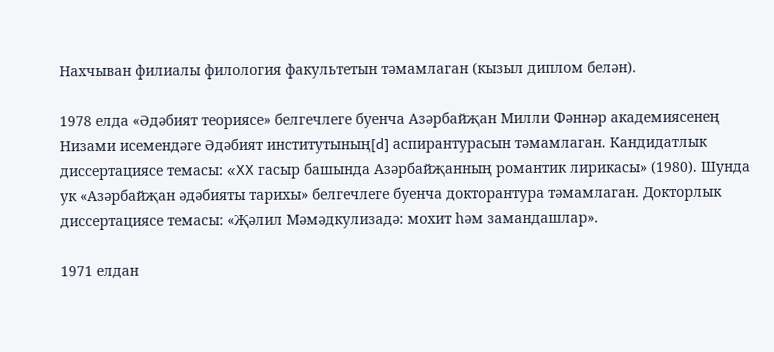Нахчыван филиалы филология факультетын тәмамлаган (кызыл диплом белән).

1978 елда «Әдәбият теориясе» белгечлеге буенча Азәрбайҗан Милли Фәннәр академиясенең Низами исемендәге Әдәбият институтының[d] аспирантурасын тәмамлаган. Кандидатлык диссертациясе темасы: «XX гасыр башында Азәрбайҗанның романтик лирикасы» (1980). Шунда ук «Азәрбайҗан әдәбияты тарихы» белгечлеге буенча докторантура тәмамлаган. Докторлык диссертациясе темасы: «Җәлил Мәмәдкулизадә: мохит һәм замандашлар».

1971 елдан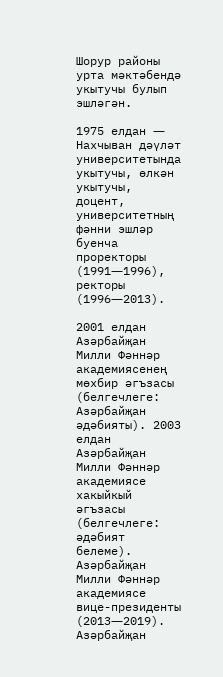Шoрур районы урта мәктәбендә укытучы булып эшләгән.

1975 елдан ― Нахчыван дәүләт университетында укытучы, өлкән укытучы, доцент, университетның фәнни эшләр буенча проректоры (1991―1996), ректоры (1996―2013).

2001 елдан Азәрбайҗан Милли Фәннәр академиясенең мөхбир әгъзасы (белгечлеге: Азәрбайҗан әдәбияты). 2003 елдан Азәрбайҗан Милли Фәннәр академиясе хакыйкый әгъзасы (белгечлеге: әдәбият белеме). Азәрбайҗан Милли Фәннәр академиясе вице-президенты (2013―2019). Азәрбайҗан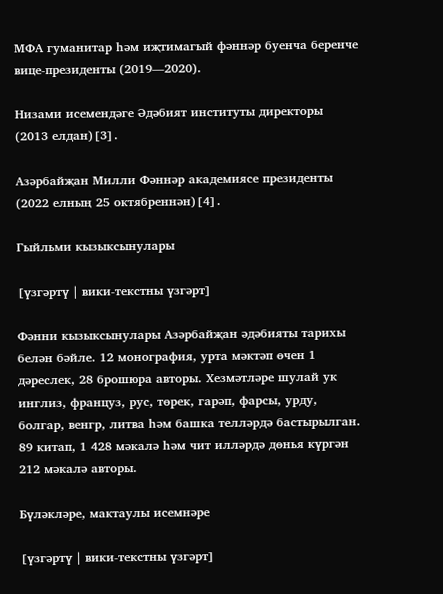МФА гуманитар һәм иҗтимагый фәннәр буенча беренче вице-президенты (2019―2020).

Низами исемендәге Әдәбият институты директоры (2013 елдан)[3].

Азәрбайҗан Милли Фәннәр академиясе президенты (2022 елның 25 октябреннән)[4].

Гыйльми кызыксынулары

[үзгәртү | вики-текстны үзгәрт]

Фәнни кызыксынулары Азәрбайҗан әдәбияты тарихы белән бәйле. 12 монография, урта мәктәп өчен 1 дәреслек, 28 брошюра авторы. Хезмәтләре шулай ук инглиз, француз, рус, төрек, гарәп, фарсы, урду, болгар, венгр, литва һәм башка телләрдә бастырылган. 89 китап, 1 428 мәкалә һәм чит илләрдә дөнья күргән 212 мәкалә авторы.

Бүләкләре, мактаулы исемнәре

[үзгәртү | вики-текстны үзгәрт]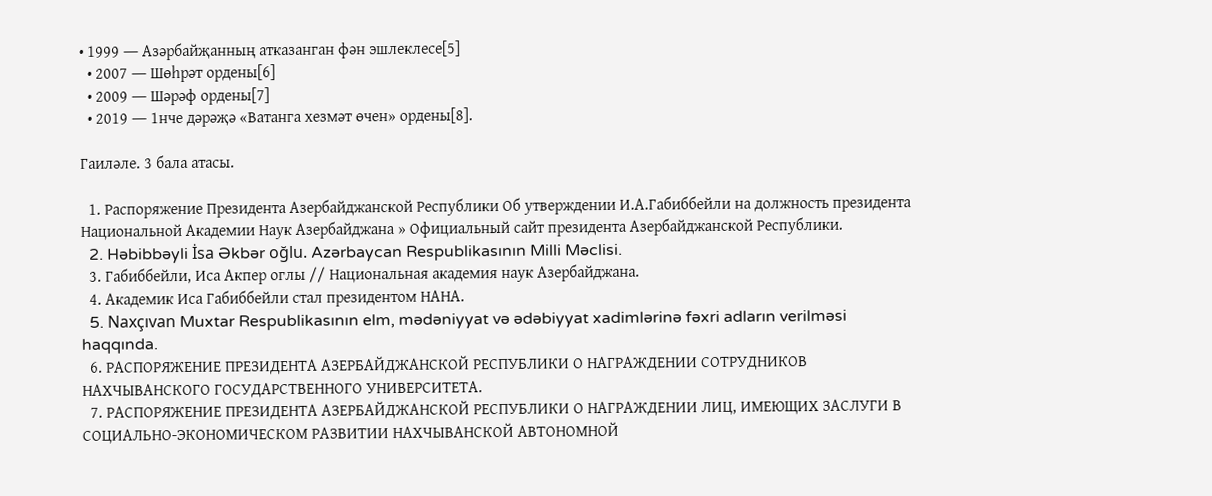• 1999 ― Азәрбайҗанның атказанган фән эшлеклесе[5]
  • 2007 ― Шөһрәт ордены[6]
  • 2009 ― Шәрәф ордены[7]
  • 2019 ― 1нче дәрәҗә «Ватанга хезмәт өчен» ордены[8].

Гаиләле. 3 бала атасы.

  1. Распоряжение Президента Азербайджанской Республики Об утверждении И.А.Габиббейли на должность президента Национальной Академии Наук Азербайджана » Официальный сайт президента Азербайджанской Республики.
  2. Həbibbəyli İsa Əkbər oğlu. Azərbaycan Respublikasının Milli Məclisi.
  3. Габиббейли, Иса Акпер оглы // Национальная академия наук Азербайджана.
  4. Академик Иса Габиббейли стал президентом НАНА.
  5. Naxçıvan Muxtar Respublikasının elm, mədəniyyat və ədəbiyyat xadimlərinə fəxri adların verilməsi haqqında.
  6. РАСПОРЯЖЕНИЕ ПРЕЗИДЕНТА АЗЕРБАЙДЖАНСКОЙ РЕСПУБЛИКИ О НАГРАЖДЕНИИ СОТРУДНИКОВ НАХЧЫВАНСКОГО ГОСУДАРСТВЕННОГО УНИВЕРСИТЕТА.
  7. РАСПОРЯЖЕНИЕ ПРЕЗИДЕНТА АЗЕРБАЙДЖАНСКОЙ РЕСПУБЛИКИ О НАГРАЖДЕНИИ ЛИЦ, ИМЕЮЩИХ ЗАСЛУГИ В СОЦИАЛЬНО-ЭКОНОМИЧЕСКОМ РАЗВИТИИ НАХЧЫВАНСКОЙ АВТОНОМНОЙ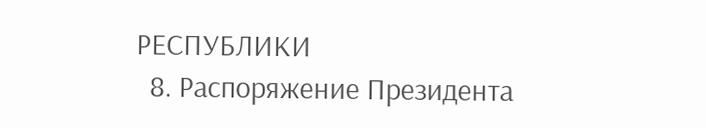РЕСПУБЛИКИ
  8. Распоряжение Президента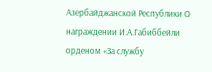Азербайджанской Республики О награждении И.А.Габиббейли орденом «За службу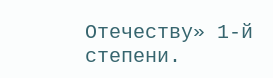Отечеству» 1-й степени.